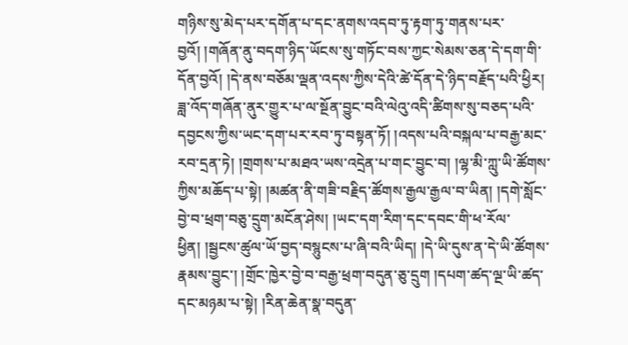གཉིས་སུ་མེད་པར་དགོན་པ་དང་ནགས་འདབ་ཏུ་རྟག་ཏུ་གནས་པར་བྱའོ། །གཞོན་ནུ་བདག་ཉིད་ཡོངས་སུ་གཏོང་བས་ཀྱང་སེམས་ཅན་དེ་དག་གི་དོན་བྱའོ། །དེ་ནས་བཅོམ་ལྡན་འདས་ཀྱིས་དེའི་ཚེ་དོན་དེ་ཉིད་བརྗོད་པའི་ཕྱིར། ཟླ་འོད་གཞོན་ནུར་གྱུར་པ་ལ་སྔོན་བྱུང་བའི་ལེའུ་འདི་ཚིགས་སུ་བཅད་པའི་དབྱངས་ཀྱིས་ཡང་དག་པར་རབ་ཏུ་བསྟན་ཏོ། །འདས་པའི་བསྐལ་པ་བརྒྱ་མང་རབ་དྲན་ཏེ། །གྲགས་པ་མཐའ་ཡས་འདྲེན་པ་གང་བྱུང་བ། །ལྷ་མི་ཀླུ་ཡི་ཚོགས་ཀྱིས་མཆོད་པ་སྟེ། །མཚན་ནི་གཟི་བརྗིད་ཚོགས་རྒྱལ་རྒྱལ་བ་ཡིན། །དགེ་སློང་བྱེ་བ་ཕྲག་བཅུ་དྲུག་མངོན་ཤེས། །ཡང་དག་རིག་དང་དབང་གི་ཕ་རོལ་ཕྱིན། །སྦྱངས་ཚུལ་ཡོ་བྱད་བསྙུངས་པ་ཞི་བའི་ཡིད། །དེ་ཡི་དུས་ན་དེ་ཡི་ཚོགས་རྣམས་བྱུང་། །གྲོང་ཁྱེར་བྱེ་བ་བརྒྱ་ཕྲག་བདུན་ཅུ་དྲུག །དཔག་ཚད་ལྔ་ཡི་ཚད་དང་མཉམ་པ་སྟེ། །རིན་ཆེན་སྣ་བདུན་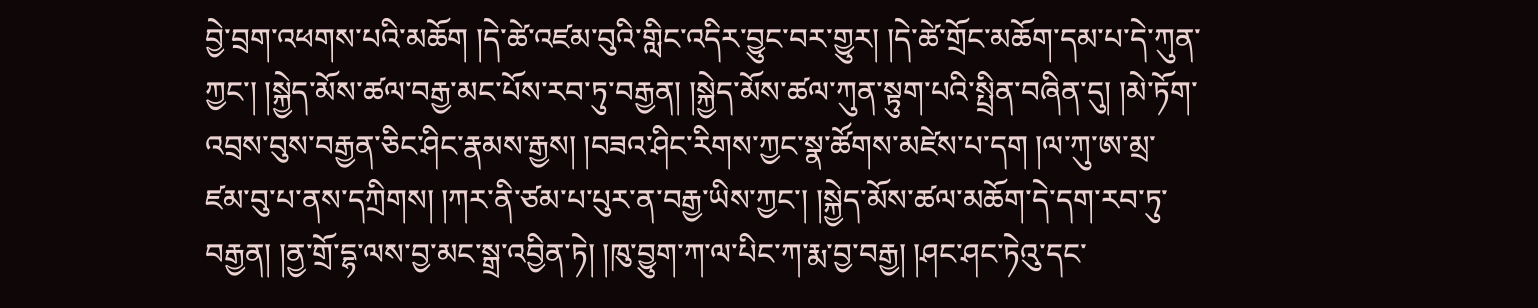བྱེ་བྲག་འཕགས་པའི་མཆོག །དེ་ཚེ་འཛམ་བུའི་གླིང་འདིར་བྱུང་བར་གྱུར། །དེ་ཚེ་གྲོང་མཆོག་དམ་པ་དེ་ཀུན་ཀྱང་། །སྐྱེད་མོས་ཚལ་བརྒྱ་མང་པོས་རབ་ཏུ་བརྒྱན། །སྐྱེད་མོས་ཚལ་ཀུན་སྟུག་པའི་སྤྲིན་བཞིན་དུ། །མེ་ཏོག་འབྲས་བུས་བརྒྱན་ཅིང་ཤིང་རྣམས་རྒྱས། །བཟའ་ཤིང་རིགས་ཀྱང་སྣ་ཚོགས་མཛེས་པ་དག །ལ་ཀུ་ཨ་མྲ་ཛམ་བུ་པ་ནས་དཀྲིགས། །ཀར་ནི་ཙམ་པ་པུར་ན་བརྒྱ་ཡིས་ཀྱང་། །སྐྱེད་མོས་ཚལ་མཆོག་དེ་དག་རབ་ཏུ་བརྒྱན། །ནྱ་གྲོ་དྷ་ལས་བྱ་མང་སྒྲ་འབྱིན་ཏེ། །ཁུ་བྱུག་ཀ་ལ་པིང་ཀ་རྨ་བྱ་བརྒྱ། །ཤང་ཤང་ཏེའུ་དང་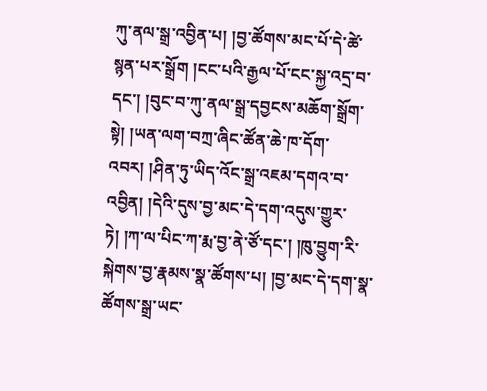ཀུ་ནལ་སྒྲ་འབྱིན་པ། །བྱ་ཚོགས་མང་པོ་དེ་ཚེ་སྙན་པར་སྒྲོག །ངང་པའི་རྒྱལ་པོ་ངང་སྐྱ་འདྲ་བ་དང་། །བུང་བ་ཀུ་ནལ་སྒྲ་དབྱངས་མཆོག་སྒྲོག་སྟེ། །ཡན་ལག་བཀྲ་ཞིང་ཚོན་ཆེ་ཁ་དོག་འབར། །ཤིན་ཏུ་ཡིད་འོང་སྒྲ་འཇམ་དགའ་བ་འབྱིན། །དེའི་དུས་བྱ་མང་དེ་དག་འདུས་གྱུར་ཏེ། །ཀ་ལ་པིང་ཀ་རྨ་བྱ་ནེ་ཙོ་དང་། །ཁུ་བྱུག་རི་སྐེགས་བྱ་རྣམས་སྣ་ཚོགས་པ། །བྱ་མང་དེ་དག་སྣ་ཚོགས་སྒྲ་ཡང་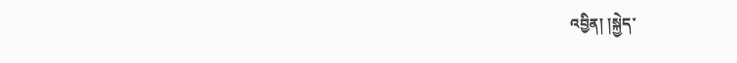འབྱིན། །སྐྱེད་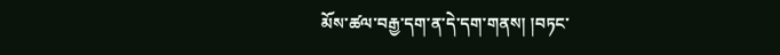མོས་ཚལ་བརྒྱ་དག་ན་དེ་དག་གནས། །བཏང་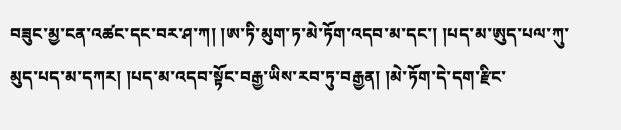བཟུང་མྱ་ངན་འཚང་དང་བར་ཤ་ཀ། །ཨ་ཏི་མུག་ཏ་མེ་ཏོག་འདབ་མ་དང་། །པད་མ་ཨུད་པལ་ཀུ་མུད་པད་མ་དཀར། །པད་མ་འདབ་སྟོང་བརྒྱ་ཡིས་རབ་ཏུ་བརྒྱན། །མེ་ཏོག་དེ་དག་རྫིང་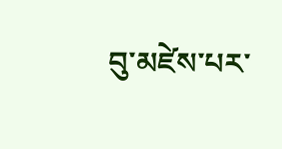བུ་མཛེས་པར་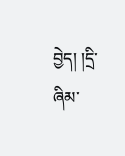བྱེད། །དྲི་ཞིམ་